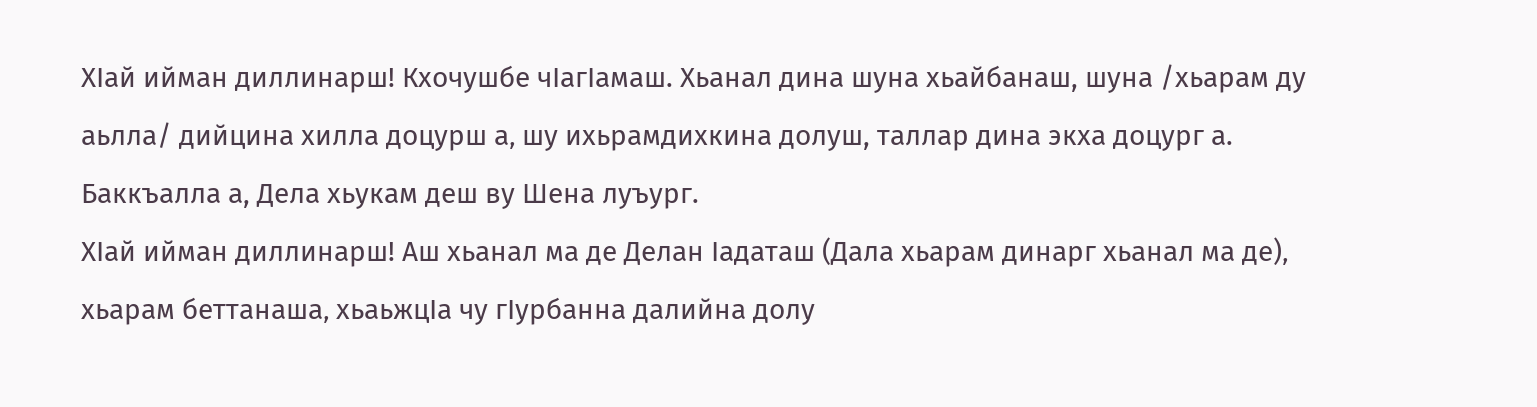ХIай ийман диллинарш! Кхочушбе чIагIамаш. Хьанал дина шуна хьайбанаш, шуна /хьарам ду аьлла/ дийцина хилла доцурш а‚ шу ихьрамдихкина долуш, таллар дина экха доцург а. Баккъалла а, Дела хьукам деш ву Шена луъург.
ХIай ийман диллинарш! Аш хьанал ма де Делан Iадаташ (Дала хьарам динарг хьанал ма де)‚ хьарам беттанаша‚ хьаьжцIа чу гIурбанна далийна долу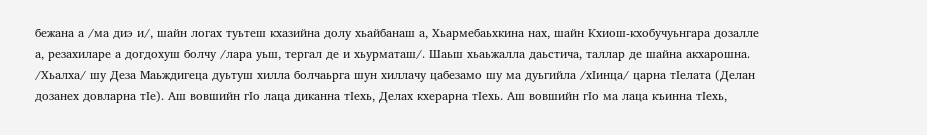бежана а /ма диэ и/‚ шайн логах туьтеш кхазийна долу хьайбанаш а‚ Хьармебаьхкина нах‚ шайн Кхиош-кхобучуьнгара дозалле а‚ резахиларе а догдохуш болчу /лара уьш‚ тергал де и хьурматаш/. Шаьш хьаьжалла даьстича, таллар де шайна акхарошна. /Хьалха/ шу Деза Маьждигеца дуьтуш хилла болчаьрга шун хиллачу цабезамо шу ма дуьгийла /хIинца/ царна тIелата (Делан дозанех довларна тIе). Аш вовшийн гIо лаца диканна тIехь‚ Делах кхерарна тIехь. Аш вовшийн гIо ма лаца къинна тIехь‚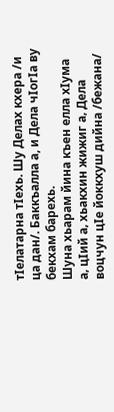тIелатарна тIехь. Шу Делах кхера /и ца дан/. Баккъалла а, и Дела чIогIа ву бекхам барехь.
Шуна хьарам йина къен елла хIума а‚ цIий а‚ хьакхин жижиг а‚ Дела воцчун цIе йоккхуш дийна /бежана/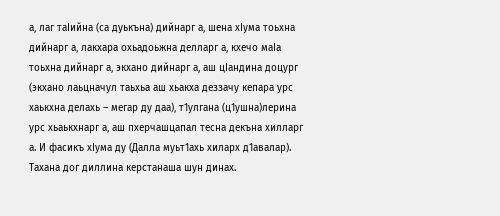а‚ лаг таIийна (са дуькъна) дийнарг а‚ шена хIума тоьхна дийнарг а‚ лакхара охьадоьжна делларг а‚ кхечо маIа тоьхна дийнарг а‚ экхано дийнарг а, аш цIандина доцург (экхано лаьцначул таьхьа аш хьакха деззачу кепара урс хаькхна делахь – мегар ду даа)‚ т1улгана (ц1ушна)лерина урс хьаькхнарг а‚ аш пхерчашцапал тесна декъна хилларг а. И фасикъ хIума ду (Далла муьт1ахь хиларх д1авалар). Тахана дог диллина керстанаша шун динах.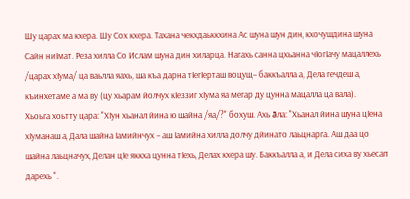Шу царах ма кхера. Шу Сох кхера. Тахана чекхдаьккхина Ас шуна шун дин‚ кхочушдина шуна Сайн ниIмат. Реза хилла Со Ислам шуна дин хиларца. Нагахь санна цхьанна чIогIачу мацаллехь /царах хIума/ ца ваьлла яахь, ша къа дарна тIегIерташ воцуш‚– баккъалла а, Дела гечдеш а‚ къинхетаме а ма ву (цу хьарам йолчух кIеззиг хIума яа мегар ду цунна мацалла ца вала).
Хьоьга хоьтту цара: "ХIун хьанал йина ю шайна /яа/?" бохуш. Ахь āла: "Хьанал йина шуна цIена хIуманаш а‚ Дала шайна Iамийнчух – аш Iамийна хилла долчу дйинато лаьцнарга. Аш даа цо шайна лаьцначух‚ Делан цIе яккха цунна тIехь‚ Делах кхера шу. Баккъалла а, и Дела сиха ву хьесап дарехь ".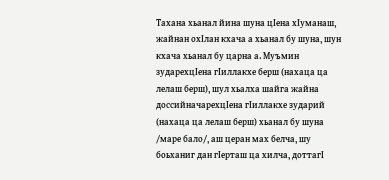Тахана хьанал йина шуна цIена хIуманаш‚ жайнан охIлан кхача а хьанал бу шуна‚ шун кхача хьанал бу царна а. Муъмин зударехцIена гIиллакхе берш (нахаца ца лелаш берш)‚ шул хьалха шайга жайна доссийначарехцIена гIиллакхе зударий (нахаца ца лелаш берш) хьанал бу шуна /маре бало/‚ аш церан мах белча‚ шу боьханиг дан гIерташ ца хилча‚ доттагI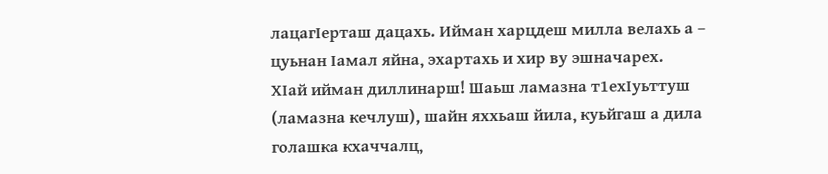лацагIерташ дацахь. Ийман харцдеш милла велахь а – цуьнан Iамал яйна‚ эхартахь и хир ву эшначарех.
ХIай ийман диллинарш! Шаьш ламазна т1ехIуьттуш (ламазна кечлуш), шайн яххьаш йила‚ куьйгаш а дила голашка кхаччалц‚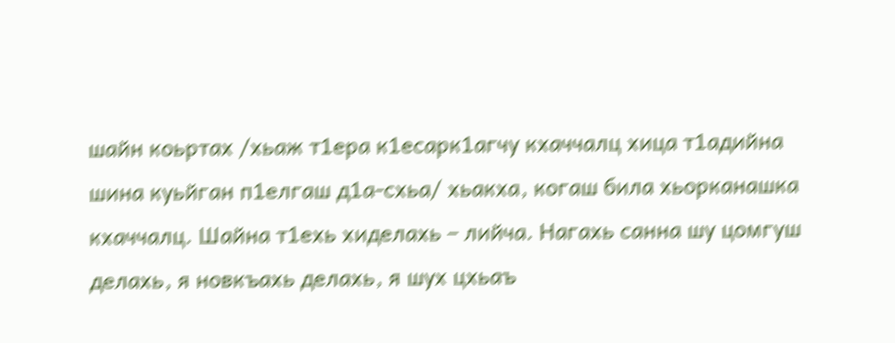шайн коьртах /хьаж т1ера к1есарк1агчу кхаччалц хица т1адийна шина куьйган п1елгаш д1а-схьа/ хьакха‚ когаш била хьорканашка кхаччалц. Шайна т1ехь хиделахь – лийча. Нагахь санна шу цомгуш делахь‚ я новкъахь делахь‚ я шух цхьаъ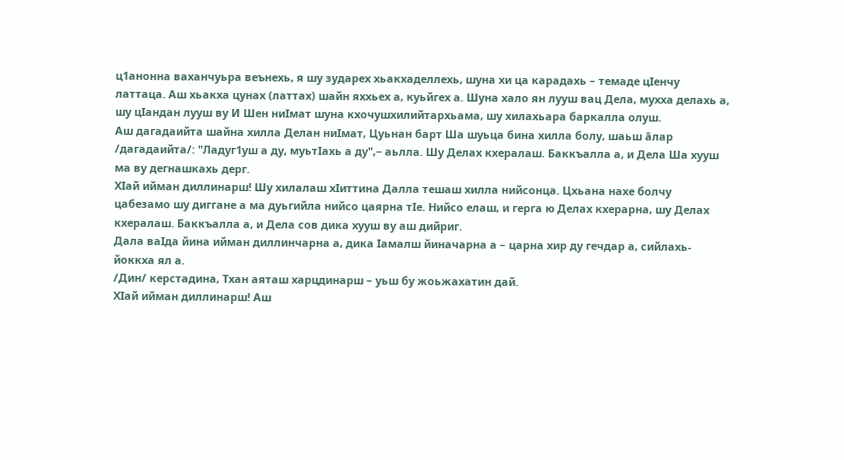ц1анонна ваханчуьра веънехь‚ я шу зударех хьакхаделлехь‚ шуна хи ца карадахь – темаде цIенчу латтаца. Аш хьакха цунах (латтах) шайн яххьех а‚ куьйгех а. Шуна хало ян лууш вац Дела‚ мухха делахь а, шу цIандан лууш ву И Шен ниIмат шуна кхочушхилийтархьама‚ шу хилахьара баркалла олуш.
Аш дагадаийта шайна хилла Делан ниIмат‚ Цуьнан барт Ша шуьца бина хилла болу‚ шаьш āлар /дагадаийта/: "Ладуг1уш а ду, муьтIахь а ду"‚− аьлла. Шу Делах кхералаш. Баккъалла а, и Дела Ша хууш ма ву дегнашкахь дерг.
ХIай ийман диллинарш! Шу хилалаш хIиттина Далла тешаш хилла нийсонца. Цхьана нахе болчу цабезамо шу диггане а ма дуьгийла нийсо цаярна тIе. Нийсо елаш‚ и герга ю Делах кхерарна‚ шу Делах кхералаш. Баккъалла а, и Дела сов дика хууш ву аш дийриг.
Дала ваIда йина ийман диллинчарна а‚ дика Iамалш йиначарна а – царна хир ду гечдар а‚ сийлахь-йоккха ял а.
/Дин/ керстадина‚ Тхан аяташ харцдинарш – уьш бу жоьжахатин дай.
ХIай ийман диллинарш! Аш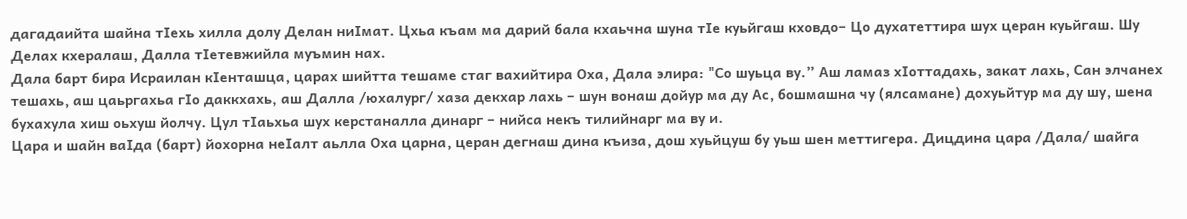дагадаийта шайна тIехь хилла долу Делан ниIмат. Цхьа къам ма дарий бала кхаьчна шуна тIе куьйгаш кховдо– Цо духатеттира шух церан куьйгаш. Шу Делах кхералаш‚ Далла тIетевжийла муъмин нах.
Дала барт бира Исраилан кIенташца‚ царах шийтта тешаме стаг вахийтира Оха‚ Дала элира: "Со шуьца ву.” Аш ламаз хIоттадахь‚ закат лахь‚ Сан элчанех тешахь‚ аш цаьргахьа гIо даккхахь, аш Далла /юхалург/ хаза декхар лахь – шун вонаш дойур ма ду Ас‚ бошмашна чу (ялсамане) дохуьйтур ма ду шу‚ шена бухахула хиш оьхуш йолчу. Цул тIаьхьа шух керстаналла динарг – нийса некъ тилийнарг ма ву и.
Цара и шайн ваIда (барт) йохорна неIалт аьлла Оха царна‚ церан дегнаш дина къиза‚ дош хуьйцуш бу уьш шен меттигера. Дицдина цара /Дала/ шайга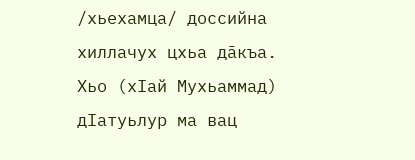/хьехамца/ доссийна хиллачух цхьа дāкъа. Хьо (хIай Мухьаммад) дIатуьлур ма вац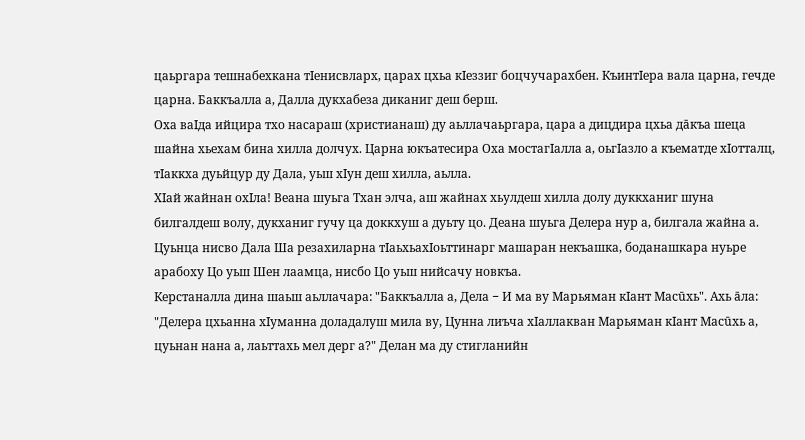цаьргара тешнабехкана тIенисвларх‚ царах цхьа кIеззиг боцчучарахбен. КъинтIера вала царна‚ гечде царна. Баккъалла а, Далла дукхабеза диканиг деш берш.
Оха ваIда ийцира тхо насараш (христианаш) ду аьллачаьргара‚ цара а дицдира цхьа дāкъа шеца шайна хьехам бина хилла долчух. Царна юкъатесира Оха мостагIалла а‚ оьгIазло а къематде хIотталц‚ тIаккха дуьйцур ду Дала‚ уьш хIун деш хилла, аьлла.
ХIай жайнан охIла! Веана шуьга Тхан элча‚ аш жайнах хьулдеш хилла долу дуккханиг шуна билгалдеш волу‚ дукханиг гучу ца доккхуш а дуьту цо. Деана шуьга Делера нур а‚ билгала жайна а.
Цуьнца нисво Дала Ша резахиларна тIаьхьахIоьттинарг машаран некъашка‚ боданашкара нуьре арабоху Цо уьш Шен лаамца‚ нисбо Цо уьш нийсачу новкъа.
Керстаналла дина шаьш аьллачара: "Баккъалла а, Дела − И ма ву Марьяман кIант Масūхь". Ахь āла: "Делера цхьанна хIуманна доладалуш мила ву, Цунна лиъча хIаллакван Марьяман кIант Масūхь а‚ цуьнан нана а‚ лаьттахь мел дерг а?" Делан ма ду стигланийн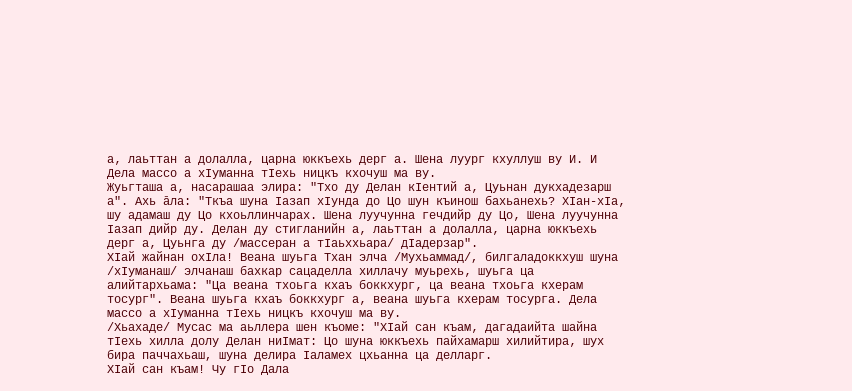а‚ лаьттан а долалла‚ царна юккъехь дерг а. Шена луург кхуллуш ву И. И Дела массо а хIуманна тIехь ницкъ кхочуш ма ву.
Жуьгташа а‚ насарашаа элира: "Тхо ду Делан кIентий а‚ Цуьнан дукхадезарш а". Ахь āла: "Ткъа шуна Iазап хIунда до Цо шун къинош бахьанехь? ХIан-хIа‚ шу адамаш ду Цо кхоьллинчарах. Шена луучунна гечдийр ду Цо‚ Шена луучунна Iазап дийр ду. Делан ду стигланийн а‚ лаьттан а долалла‚ царна юккъехь дерг а‚ Цуьнга ду /массеран а тIаьххьара/ дIадерзар".
ХIай жайнан охIла! Веана шуьга Тхан элча /Мухьаммад/, билгаладоккхуш шуна /хIуманаш/ элчанаш бахкар сацаделла хиллачу муьрехь‚ шуьга ца алийтархьама: "Ца веана тхоьга кхаъ боккхург‚ ца веана тхоьга кхерам тосург". Веана шуьга кхаъ боккхург а‚ веана шуьга кхерам тосурга. Дела массо а хIуманна тIехь ницкъ кхочуш ма ву.
/Хьахаде/ Мусас ма аьллера шен къоме: "ХIай сан къам‚ дагадаийта шайна тIехь хилла долу Делан ниIмат: Цо шуна юккъехь пайхамарш хилийтира‚ шух бира паччахьаш, шуна делира Iаламех цхьанна ца делларг.
ХIай сан къам! Чу гIо Дала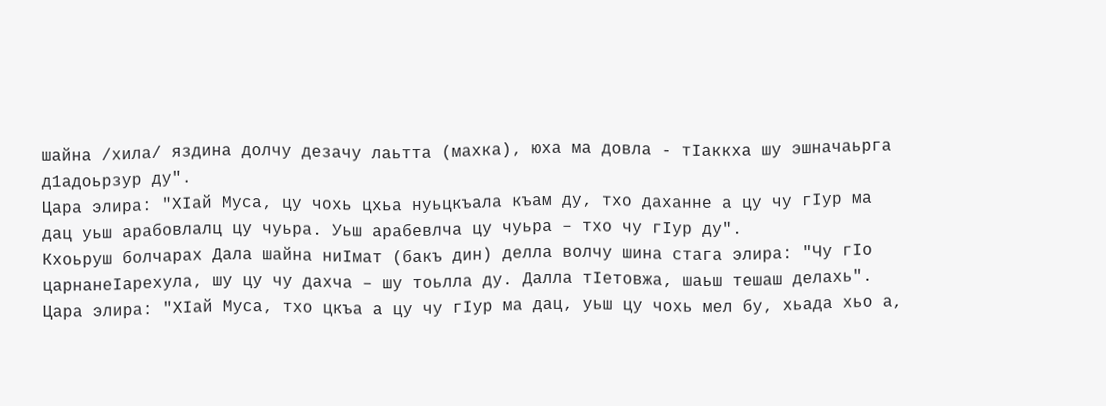шайна /хила/ яздина долчу дезачу лаьтта (махка)‚ юха ма довла - тIаккха шу эшначаьрга д1адоьрзур ду".
Цара элира: "ХIай Муса‚ цу чохь цхьа нуьцкъала къам ду‚ тхо даханне а цу чу гIур ма дац уьш арабовлалц цу чуьра. Уьш арабевлча цу чуьра – тхо чу гIур ду".
Кхоьруш болчарах Дала шайна ниIмат (бакъ дин) делла волчу шина стага элира: "Чу гIо царнанеIарехула‚ шу цу чу дахча – шу тоьлла ду. Далла тIетовжа‚ шаьш тешаш делахь".
Цара элира: "ХIай Муса‚ тхо цкъа а цу чу гIур ма дац‚ уьш цу чохь мел бу‚ хьада хьо а,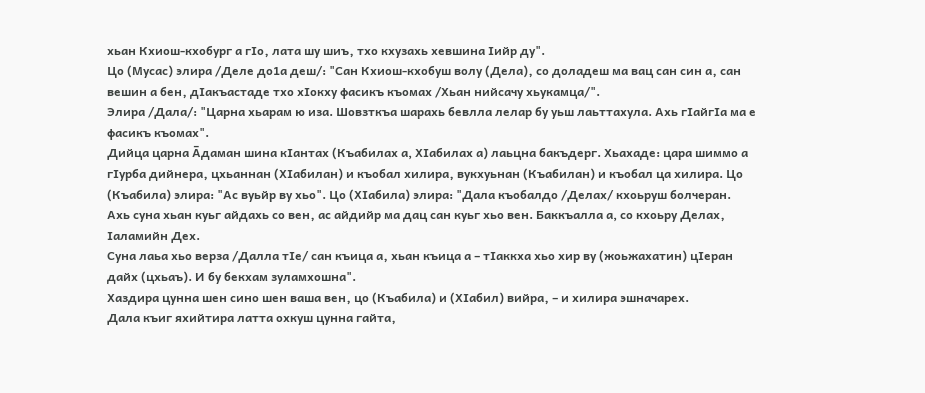хьан Кхиош-кхобург а гIо‚ лата шу шиъ‚ тхо кхузахь хевшина Iийр ду".
Цо (Мусас) элира /Деле до1а деш/: "Сан Кхиош-кхобуш волу (Дела)‚ со доладеш ма вац сан син а‚ сан вешин а бен‚ дIакъастаде тхо хIокху фасикъ къомах /Хьан нийсачу хьукамца/".
Элира /Дала/: "Царна хьарам ю иза. Шовзткъа шарахь бевлла лелар бу уьш лаьттахула. Ахь гIайгIа ма е фасикъ къомах".
Дийца царна Āдаман шина кIантах (Къабилах а, ХIабилах а) лаьцна бакъдерг. Хьахаде: цара шиммо а гIурба дийнера‚ цхьаннан (ХIабилан) и къобал хилира‚ вукхуьнан (Къабилан) и къобал ца хилира. Цо (Къабила) элира: "Ас вуьйр ву хьо". Цо (ХIабила) элира: "Дала къобалдо /Делах/ кхоьруш болчеран.
Ахь суна хьан куьг айдахь со вен‚ ас айдийр ма дац сан куьг хьо вен. Баккъалла а, со кхоьру Делах‚ Iаламийн Дех.
Суна лаьа хьо верза /Далла тIе/ сан къица а‚ хьан къица а – тIаккха хьо хир ву (жоьжахатин) цIеран дайх (цхьаъ). И бу бекхам зуламхошна".
Хаздира цунна шен сино шен ваша вен‚ цо (Къабила) и (ХIабил) вийра‚ – и хилира эшначарех.
Дала къиг яхийтира латта охкуш цунна гайта‚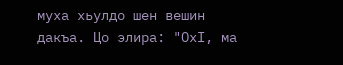муха хьулдо шен вешин дакъа. Цо элира: "ОхI‚ ма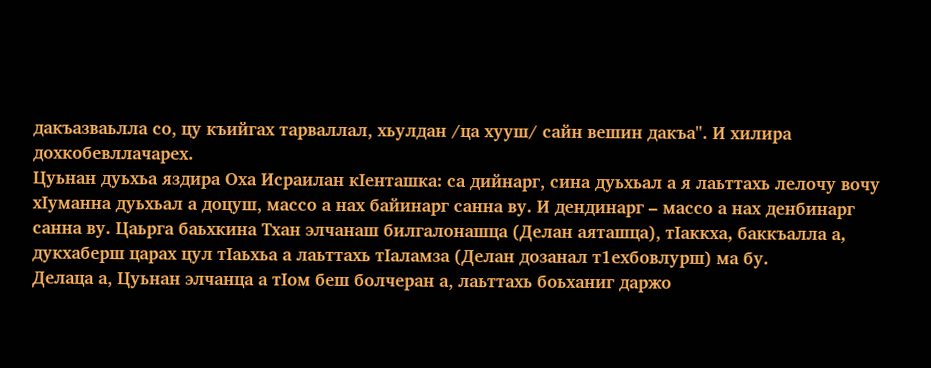дакъазваьлла со‚ цу къийгах тарваллал‚ хьулдан /ца хууш/ сайн вешин дакъа". И хилира дохкобевллачарех.
Цуьнан дуьхьа яздира Оха Исраилан кIенташка: са дийнарг‚ сина дуьхьал а я лаьттахь лелочу вочу хIуманна дуьхьал а доцуш‚ массо а нах байинарг санна ву. И дендинарг – массо а нах денбинарг санна ву. Цаьрга баьхкина Тхан элчанаш билгалонашца (Делан аяташца)‚ тIаккха, баккъалла а, дукхаберш царах цул тIаьхьа а лаьттахь тIаламза (Делан дозанал т1ехбовлурш) ма бу.
Делаца а‚ Цуьнан элчанца а тIом беш болчеран а‚ лаьттахь боьханиг даржо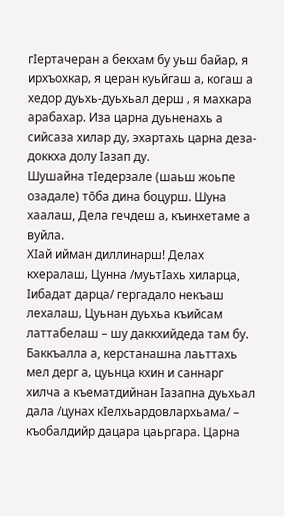гIертачеран а бекхам бу уьш байар‚ я ирхъохкар‚ я церан куьйгаш а‚ когаш а хедор дуьхь-дуьхьал дерш ‚ я махкара арабахар. Иза царна дуьненахь а сийсаза хилар ду‚ эхартахь царна деза-доккха долу Iазап ду.
Шушайна тIедерзале (шаьш жоьпе озадале) тōба дина боцурш. Шуна хаалаш, Дела гечдеш а‚ къинхетаме а вуйла.
ХIай ийман диллинарш! Делах кхералаш‚ Цунна /муьтIахь хиларца, Iибадат дарца/ гергадало некъаш лехалаш‚ Цуьнан дуьхьа къийсам латтабелаш – шу даккхийдеда там бу.
Баккъалла а, керстанашна лаьттахь мел дерг а‚ цуьнца кхин и саннарг хилча а къематдийнан Iазапна дуьхьал дала /цунах кIелхьардовлархьама/ – къобалдийр дацара цаьргара. Царна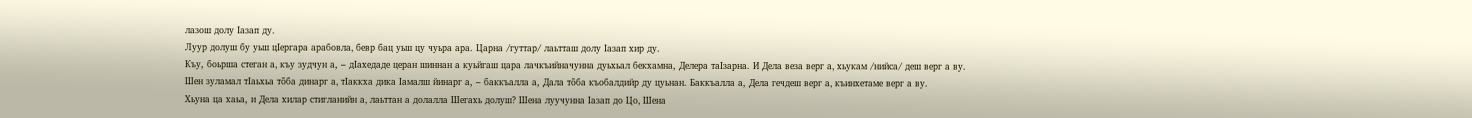лазош долу Iазап ду.
Луур долуш бу уьш цIергара арабовла‚ бевр бац уьш цу чуьра ара. Царна /гуттар/ лаьтташ долу Iазап хир ду.
Къу, боьрша стеган а‚ къу зудчун а, – дIахедаде церан шиннан а куьйгаш цара лачкъийначунна дуьхьал бекхамна, Делера таIзарна. И Дела веза верг а‚ хьукам /нийса/ деш верг а ву.
Шен зуламал тIаьхьа тōба динарг а‚ тIаккха дика Iамалш йинарг а, – баккъалла а, Дала тōба къобалдийр ду цуьнан. Баккъалла а, Дела гечдеш верг а‚ къинхетаме верг а ву.
Хьуна ца хаьа, и Дела хилар стигланийн а‚ лаьттан а долалла Шегахь долуш? Шена луучунна Iазап до Цо‚ Шена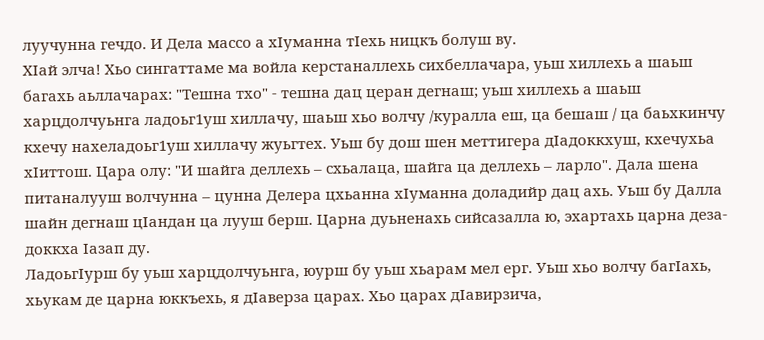луучунна гечдо. И Дела массо а хIуманна тIехь ницкъ болуш ву.
ХIай элча! Хьо сингаттаме ма войла керстаналлехь сихбеллачара‚ уьш хиллехь а шаьш багахь аьллачарах: "Тешна тхо" - тешна дац церан дегнаш; уьш хиллехь а шаьш харцдолчуьнга ладоьг1уш хиллачу, шаьш хьо волчу /куралла еш, ца бешаш / ца баьхкинчу кхечу нахеладоьг1уш хиллачу жуьгтех. Уьш бу дош шен меттигера дIадоккхуш‚ кхечухьа хIиттош. Цара олу: "И шайга деллехь – схьалаца‚ шайга ца деллехь – ларло". Дала шена питаналууш волчунна – цунна Делера цхьанна хIуманна доладийр дац ахь. Уьш бу Далла шайн дегнаш цIандан ца лууш берш. Царна дуьненахь сийсазалла ю‚ эхартахь царна деза-доккха Iазап ду.
ЛадоьгIурш бу уьш харцдолчуьнга‚ юурш бу уьш хьарам мел ерг. Уьш хьо волчу багIахь‚ хьукам де царна юккъехь‚ я дIаверза царах. Хьо царах дIавирзича‚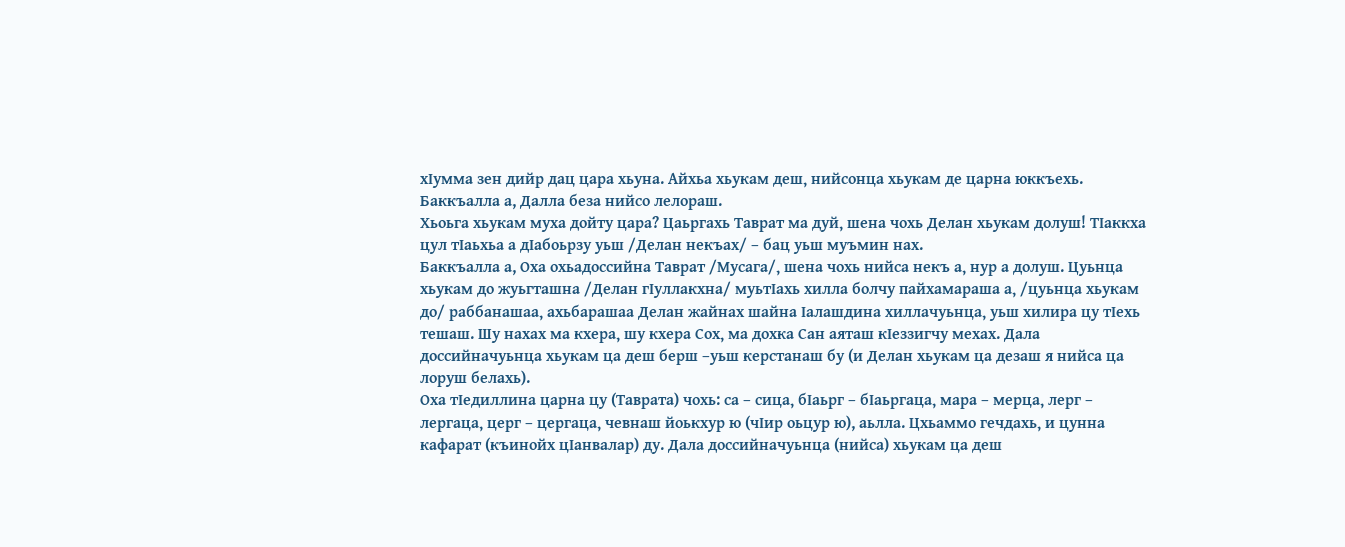хIумма зен дийр дац цара хьуна. Айхьа хьукам деш‚ нийсонца хьукам де царна юккъехь. Баккъалла а, Далла беза нийсо лелораш.
Хьоьга хьукам муха дойту цара? Цаьргахь Таврат ма дуй‚ шена чохь Делан хьукам долуш! ТIаккха цул тIаьхьа а дIабоьрзу уьш /Делан некъах/ – бац уьш муъмин нах.
Баккъалла а, Оха охьадоссийна Таврат /Мусага/‚ шена чохь нийса некъ а‚ нур а долуш. Цуьнца хьукам до жуьгташна /Делан гIуллакхна/ муьтIахь хилла болчу пайхамараша а‚ /цуьнца хьукам до/ раббанашаа‚ ахьбарашаа Делан жайнах шайна Iалашдина хиллачуьнца‚ уьш хилира цу тIехь тешаш. Шу нахах ма кхера‚ шу кхера Сох‚ ма дохка Сан аяташ кIеззигчу мехах. Дала доссийначуьнца хьукам ца деш берш –уьш керстанаш бу (и Делан хьукам ца дезаш я нийса ца лоруш белахь).
Оха тIедиллина царна цу (Таврата) чохь: са – сица‚ бIаьрг – бIаьргаца‚ мара – мерца‚ лерг – лергаца‚ церг – цергаца‚ чевнаш йоькхур ю (чIир оьцур ю), аьлла. Цхьаммо гечдахь‚ и цунна кафарат (къинойх цIанвалар) ду. Дала доссийначуьнца (нийса) хьукам ца деш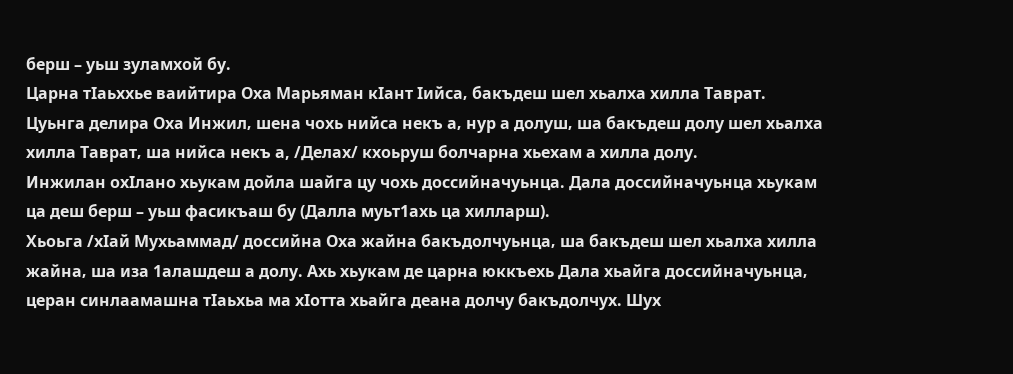берш – уьш зуламхой бу.
Царна тIаьххье ваийтира Оха Марьяман кIант Iийса‚ бакъдеш шел хьалха хилла Таврат. Цуьнга делира Оха Инжил‚ шена чохь нийса некъ а‚ нур а долуш‚ ша бакъдеш долу шел хьалха хилла Таврат‚ ша нийса некъ а, /Делах/ кхоьруш болчарна хьехам а хилла долу.
Инжилан охIлано хьукам дойла шайга цу чохь доссийначуьнца. Дала доссийначуьнца хьукам ца деш берш – уьш фасикъаш бу (Далла муьт1ахь ца хилларш).
Хьоьга /хIай Мухьаммад/ доссийна Оха жайна бакъдолчуьнца‚ ша бакъдеш шел хьалха хилла жайна‚ ша иза 1алашдеш а долу. Ахь хьукам де царна юккъехь Дала хьайга доссийначуьнца‚ церан синлаамашна тIаьхьа ма хIотта хьайга деана долчу бакъдолчух. Шух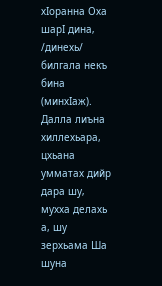хIоранна Оха шарI дина‚ /динехь/ билгала некъ бина (минхIаж). Далла лиъна хиллехьара, цхьана умматах дийр дара шу‚ мухха делахь а, шу зерхьама Ша шуна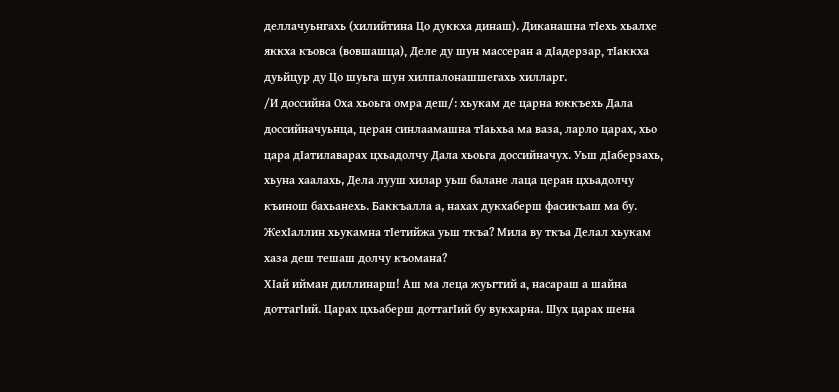деллачуьнгахь (хилийтина Цо дуккха динаш). Диканашна тIехь хьалхе яккха къовса (вовшашца)‚ Деле ду шун массеран а дIадерзар‚ тIаккха дуьйцур ду Цо шуьга шун хилпалонашшегахь хилларг.
/И доссийна Оха хьоьга омра деш/: хьукам де царна юккъехь Дала доссийначуьнца‚ церан синлаамашна тIаьхьа ма ваза‚ ларло царах, хьо цара дIатилаварах цхьадолчу Дала хьоьга доссийначух. Уьш дIаберзахь‚ хьуна хаалахь, Дела лууш хилар уьш балане лаца церан цхьадолчу къинош бахьанехь. Баккъалла а, нахах дукхаберш фасикъаш ма бу.
ЖехIаллин хьукамна тIетийжа уьш ткъа? Мила ву ткъа Делал хьукам хаза деш тешаш долчу къомана?
ХIай ийман диллинарш! Аш ма леца жуьгтий а‚ насараш а шайна доттагIий. Царах цхьаберш доттагIий бу вукхарна. Шух царах шена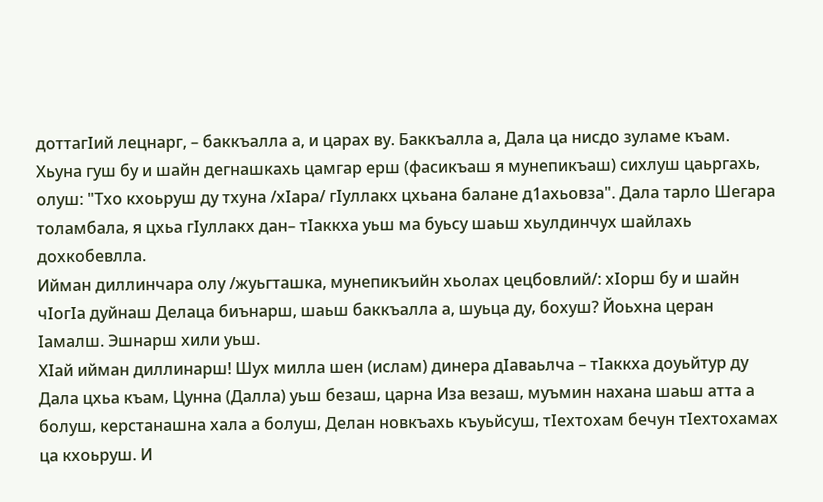доттагIий лецнарг, – баккъалла а, и царах ву. Баккъалла а, Дала ца нисдо зуламе къам.
Хьуна гуш бу и шайн дегнашкахь цамгар ерш (фасикъаш я мунепикъаш) сихлуш цаьргахь‚ олуш: "Тхо кхоьруш ду тхуна /хIара/ гIуллакх цхьана балане д1ахьовза". Дала тарло Шегара толамбала‚ я цхьа гIуллакх дан– тIаккха уьш ма буьсу шаьш хьулдинчух шайлахь дохкобевлла.
Ийман диллинчара олу /жуьгташка, мунепикъийн хьолах цецбовлий/: хIорш бу и шайн чIогIа дуйнаш Делаца биънарш, шаьш баккъалла а, шуьца ду‚ бохуш? Йоьхна церан Iамалш. Эшнарш хили уьш.
ХIай ийман диллинарш! Шух милла шен (ислам) динера дIаваьлча – тIаккха доуьйтур ду Дала цхьа къам‚ Цунна (Далла) уьш безаш‚ царна Иза везаш‚ муъмин нахана шаьш атта а болуш‚ керстанашна хала а болуш‚ Делан новкъахь къуьйсуш‚ тIехтохам бечун тIехтохамах ца кхоьруш. И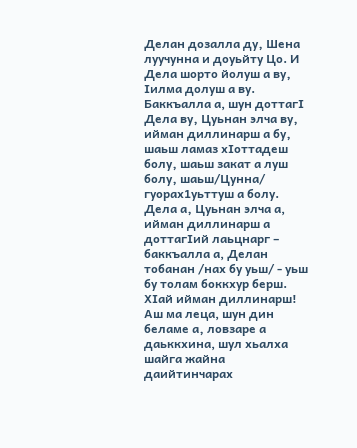Делан дозалла ду‚ Шена луучунна и доуьйту Цо. И Дела шорто йолуш а ву‚ Iилма долуш а ву.
Баккъалла а, шун доттагI Дела ву‚ Цуьнан элча ву‚ ийман диллинарш а бу‚ шаьш ламаз хIоттадеш болу‚ шаьш закат а луш болу‚ шаьш/Цунна/ гуорах1уьттуш а болу.
Дела а‚ Цуьнан элча а, ийман диллинарш а доттагIий лаьцнарг – баккъалла а, Делан тобанан /нах бу уьш/ - уьш бу толам боккхур берш.
ХIай ийман диллинарш! Аш ма леца, шун дин беламе а‚ ловзаре а даьккхина, шул хьалха шайга жайна даийтинчарах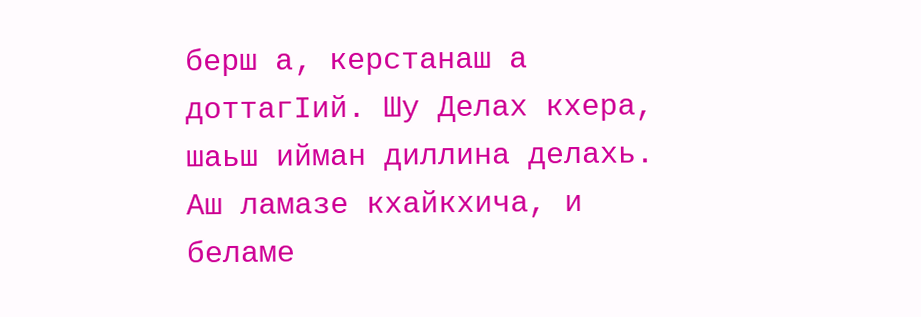берш а‚ керстанаш а доттагIий. Шу Делах кхера, шаьш ийман диллина делахь.
Аш ламазе кхайкхича, и беламе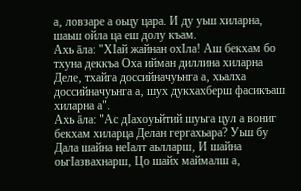а‚ ловзаре а оьцу цара. И ду уьш хиларна, шаьш ойла ца еш долу къам.
Ахь āла: "ХIай жайнан охIла! Аш бекхам бо тхуна деккъа Оха ийман диллина хиларна Деле‚ тхайга доссийначуьнга а‚ хьалха доссийначуьнга а‚ шух дукхахберш фасикъаш хиларна а".
Ахь āла: "Ас дIахоуьйтий шуьга цул а вониг бекхам хиларца Делан гергахьара? Уьш бу Дала шайна неIалт аьлларш‚ И шайна оьгIазвахнарш‚ Цо шайх маймалш а‚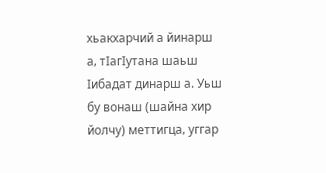хьакхарчий а йинарш а‚ тIагIутана шаьш Iибадат динарш а. Уьш бу вонаш (шайна хир йолчу) меттигца‚ уггар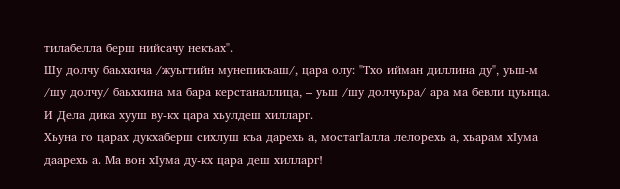тилабелла берш нийсачу некъах".
Шу долчу баьхкича /жуьгтийн мунепикъаш/, цара олу: "Тхо ийман диллина ду"‚ уьш-м /шу долчу/ баьхкина ма бара керстаналлица‚ – уьш /шу долчуьра/ ара ма бевли цуьнца. И Дела дика хууш ву-кх цара хьулдеш хилларг.
Хьуна го царах дукхаберш сихлуш къа дарехь а‚ мостагIалла лелорехь а‚ хьарам хIума даарехь а. Ма вон хIума ду-кх цара деш хилларг!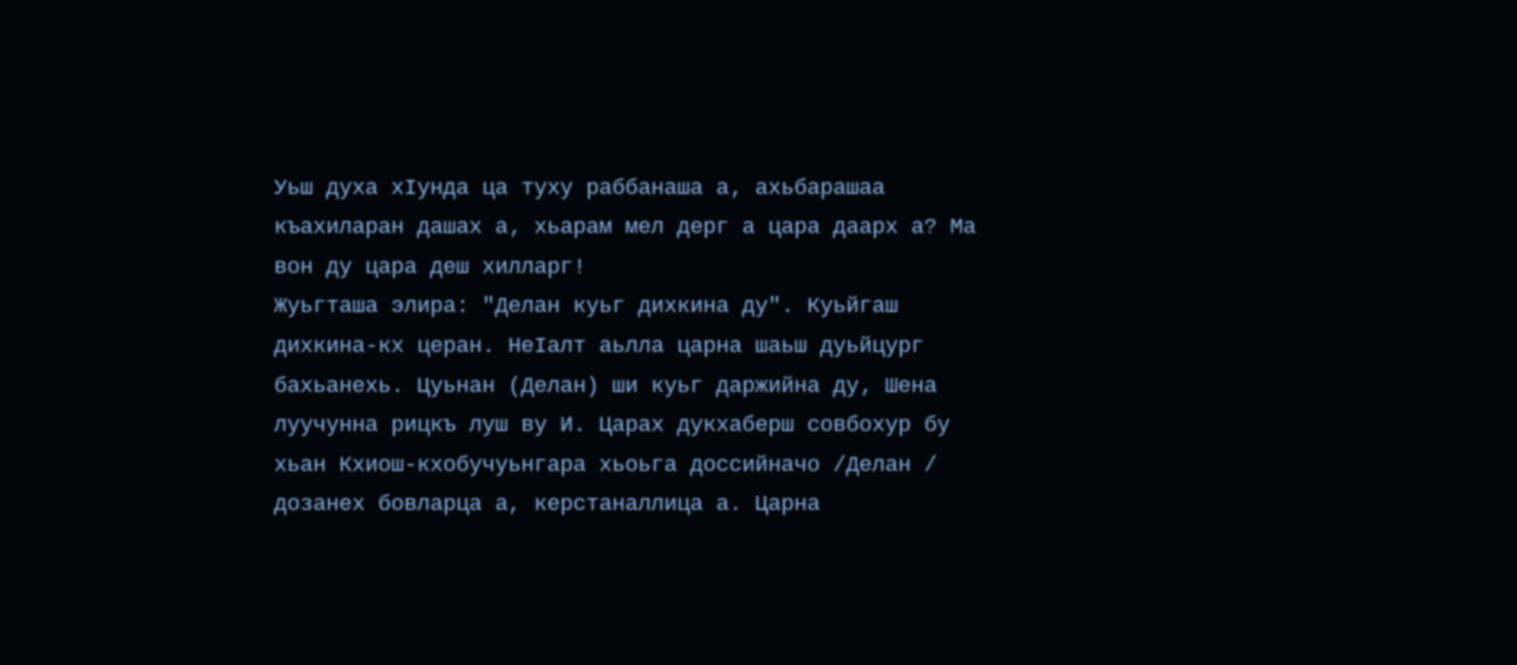Уьш духа хIунда ца туху раббанаша а‚ ахьбарашаа къахиларан дашах а‚ хьарам мел дерг а цара даарх а? Ма вон ду цара деш хилларг!
Жуьгташа элира: "Делан куьг дихкина ду". Куьйгаш дихкина-кх церан. НеIалт аьлла царна шаьш дуьйцург бахьанехь. Цуьнан (Делан) ши куьг даржийна ду‚ Шена луучунна рицкъ луш ву И. Царах дукхаберш совбохур бу хьан Кхиош-кхобучуьнгара хьоьга доссийначо /Делан / дозанех бовларца а, керстаналлица а. Царна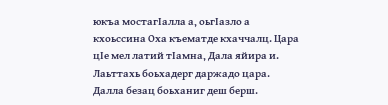юкъа мостагIалла а‚ оьгIазло а кхоьссина Оха къематде кхаччалц. Цара цIе мел латий тIамна‚ Дала яйира и. Лаьттахь боьхадерг даржадо цара. Далла безац боьханиг деш берш.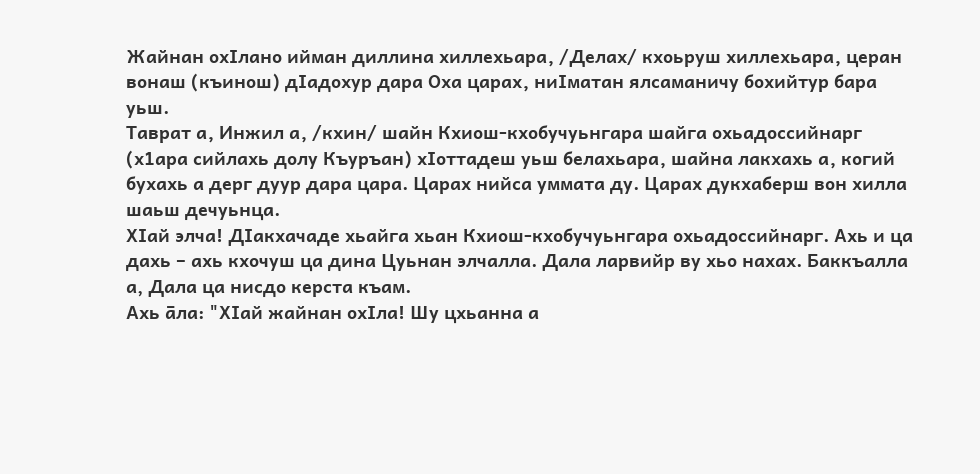Жайнан охIлано ийман диллина хиллехьара‚ /Делах/ кхоьруш хиллехьара‚ церан вонаш (къинош) дIадохур дара Оха царах‚ ниIматан ялсаманичу бохийтур бара уьш.
Таврат а‚ Инжил а‚ /кхин/ шайн Кхиош-кхобучуьнгара шайга охьадоссийнарг (х1ара сийлахь долу Къуръан) хIоттадеш уьш белахьара‚ шайна лакхахь а‚ когий бухахь а дерг дуур дара цара. Царах нийса уммата ду. Царах дукхаберш вон хилла шаьш дечуьнца.
ХIай элча! ДIакхачаде хьайга хьан Кхиош-кхобучуьнгара охьадоссийнарг. Ахь и ца дахь – ахь кхочуш ца дина Цуьнан элчалла. Дала ларвийр ву хьо нахах. Баккъалла а, Дала ца нисдо керста къам.
Ахь āла: "ХIай жайнан охIла! Шу цхьанна а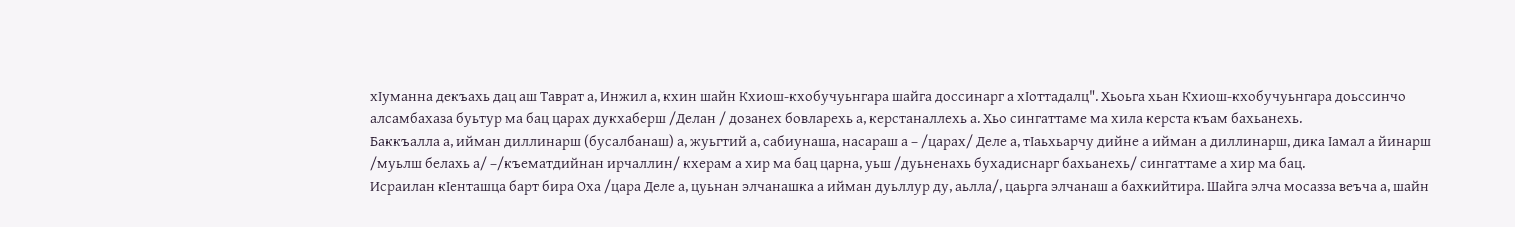хIуманна декъахь дац аш Таврат а‚ Инжил а‚ кхин шайн Кхиош-кхобучуьнгара шайга доссинарг а хIоттадалц". Хьоьга хьан Кхиош-кхобучуьнгара доьссинчо алсамбахаза буьтур ма бац царах дукхаберш /Делан / дозанех бовларехь а, керстаналлехь а. Хьо сингаттаме ма хила керста къам бахьанехь.
Баккъалла а, ийман диллинарш (бусалбанаш) а‚ жуьгтий а‚ сабиунаша‚ насараш а – /царах/ Деле а‚ тIаьхьарчу дийне а ийман а диллинарш‚ дика Iамал а йинарш /муьлш белахь а/ –/къематдийнан ирчаллин/ кхерам а хир ма бац царна‚ уьш /дуьненахь бухадиснарг бахьанехь/ сингаттаме а хир ма бац.
Исраилан кIенташца барт бира Оха /цара Деле а‚ цуьнан элчанашка а ийман дуьллур ду, аьлла/‚ цаьрга элчанаш а бахкийтира. Шайга элча мосазза веъча а‚ шайн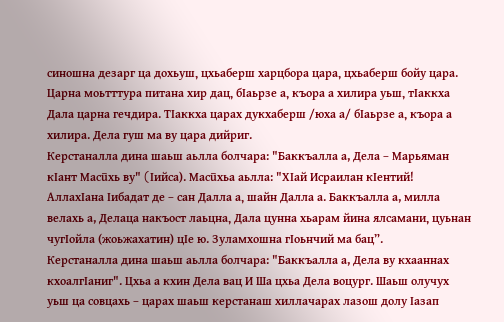синошна дезарг ца дохьуш‚ цхьаберш харцбора цара‚ цхьаберш бойу цара.
Царна моьтттура питана хир дац‚ бIаьрзе а‚ къора а хилира уьш‚ тIаккха Дала царна гечдира. ТIаккха царах дукхаберш /юха а/ бIаьрзе а‚ къора а хилира. Дела гуш ма ву цара дийриг.
Керстаналла дина шаьш аьлла болчара: "Баккъалла а, Дела – Марьяман кIант Масūхь ву" (Iийса). Масūхьа аьлла: "ХIай Исраилан кIентий! АллахIана Iибадат де – сан Далла а‚ шайн Далла а. Баккъалла а, милла велахь а, Делаца накъост лаьцна‚ Дала цунна хьарам йина ялсамани‚ цуьнан чугIойла (жоьжахатин) цIе ю. Зуламхошна гIоьнчий ма бац”.
Керстаналла дина шаьш аьлла болчара: "Баккъалла а, Дела ву кхааннах кхоалгIаниг". Цхьа а кхин Дела вац И Ша цхьа Дела воцург. Шаьш олучух уьш ца совцахь – царах шаьш керстанаш хиллачарах лазош долу Iазап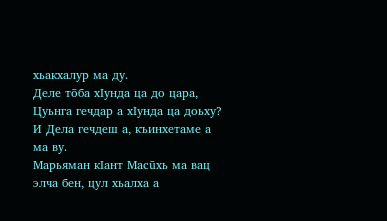хьакхалур ма ду.
Деле тōба хIунда ца до цара‚ Цуьнга гечдар а хIунда ца доьху? И Дела гечдеш а‚ къинхетаме а ма ву.
Марьяман кIант Масūхь ма вац элча бен‚ цул хьалха а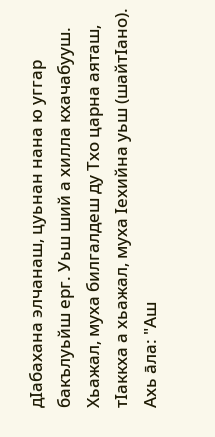дIабахана элчанаш‚ цуьнан нана ю уггар бакълуьйш ерг. Уьш ший а хилла кхачабууш. Хьажал‚ муха билгалдеш ду Тхо царна аяташ‚ тIаккха а хьажал‚ муха Iехийна уьш (шайтIано).
Ахь āла: "Аш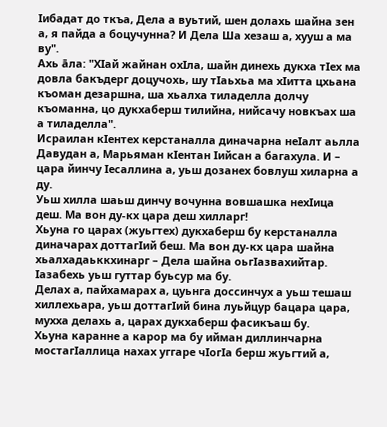Iибадат до ткъа, Дела а вуьтий, шен долахь шайна зен а‚ я пайда а боцучунна? И Дела Ша хезаш а‚ хууш а ма ву".
Ахь āла: "ХIай жайнан охIла‚ шайн динехь дукха тIех ма довла бакъдерг доцучохь‚ шу тIаьхьа ма хIитта цхьана къоман дезаршна‚ ша хьалха тиладелла долчу къоманна‚ цо дукхаберш тилийна‚ нийсачу новкъах ша а тиладелла".
Исраилан кIентех керстаналла диначарна неIалт аьлла Давудан а‚ Марьяман кIентан Iийсан а багахула. И – цара йинчу Iесаллина а‚ уьш дозанех бовлуш хиларна а ду.
Уьш хилла шаьш динчу вочунна вовшашка нехIица деш. Ма вон ду-кх цара деш хилларг!
Хьуна го царах (жуьгтех) дукхаберш бу керстаналла диначарах доттагIий беш. Ма вон ду-кх цара шайна хьалхадаьккхинарг – Дела шайна оьгIазвахийтар. Iазабехь уьш гуттар буьсур ма бу.
Делах а‚ пайхамарах а‚ цуьнга доссинчух а уьш тешаш хиллехьара‚ уьш доттагIий бина луьйцур бацара цара‚ мухха делахь а, царах дукхаберш фасикъаш бу.
Хьуна каранне а карор ма бу ийман диллинчарна мостагIаллица нахах уггаре чIогIа берш жуьгтий а‚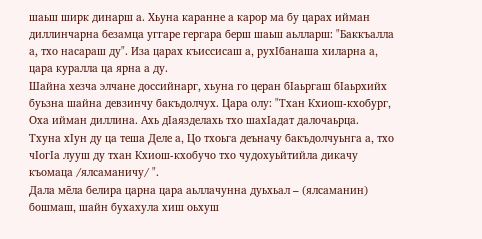шаьш ширк динарш а. Хьуна каранне а карор ма бу царах ийман диллинчарна безамца уггаре гергара берш шаьш аьлларш: "Баккъалла а, тхо насараш ду". Иза царах къиссисаш а‚ рухIбанаша хиларна а‚ цара куралла ца ярна а ду.
Шайна хезча элчане доссийнарг, хьуна го церан бIаьргаш бIаьрхийх буьзна шайна девзинчу бакъдолчух. Цара олу: "Тхан Кхиош-кхобург‚ Оха ийман диллина. Ахь дIаязделахь тхо шахIадат далочаьрца.
Тхуна хIун ду ца теша Деле а‚ Цо тхоьга деъначу бакъдолчуьнга а‚ тхо чIогIа лууш ду тхан Кхиош-кхобучо тхо чудохуьйтийла дикачу къомаца /ялсаманичу/ ".
Дала мēла белира царна цара аьллачунна дуьхьал – (ялсаманин) бошмаш‚ шайн бухахула хиш оьхуш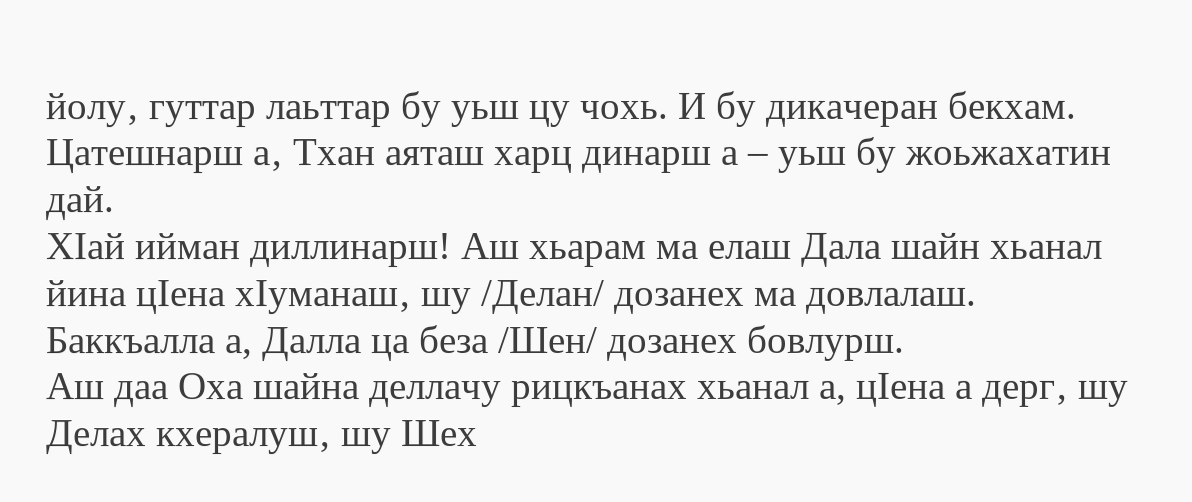йолу‚ гуттар лаьттар бу уьш цу чохь. И бу дикачеран бекхам.
Цатешнарш а‚ Тхан аяташ харц динарш а – уьш бу жоьжахатин дай.
ХIай ийман диллинарш! Аш хьарам ма елаш Дала шайн хьанал йина цIена хIуманаш‚ шу /Делан/ дозанех ма довлалаш. Баккъалла а, Далла ца беза /Шен/ дозанех бовлурш.
Аш даа Оха шайна деллачу рицкъанах хьанал а, цIена а дерг‚ шу Делах кхералуш‚ шу Шех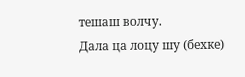тешаш волчу.
Дала ца лоцу шу (бехке)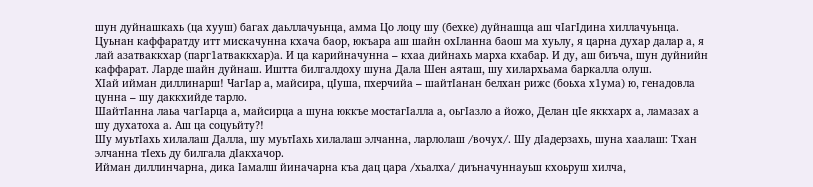шун дуйнашкахь (ца хууш) багах даьллачуьнца‚ амма Цо лоцу шу (бехке) дуйнашца аш чIагIдина хиллачуьнца. Цуьнан каффаратду итт мискачунна кхача баор‚ юкъара аш шайн охIланна баош ма хуьлу, я царна духар далар а‚ я лай азатваккхар (парг1атваккхар)а. И ца карийначунна – кхаа дийнахь марха кхабар. И ду, аш биъча, шун дуйнийн каффарат. Ларде шайн дуйнаш. Иштта билгалдоху шуна Дала Шен аяташ, шу хилархьама баркалла олуш.
ХIай ийман диллинарш! ЧагIар а‚ майсира‚ цIуша‚ пхерчийа – шайтIанан белхан рижс (боьха х1ума) ю‚ генадовла цунна – шу даккхийде тарло.
ШайтIанна лаьа чагIарца а‚ майсирца а шуна юккъе мостагIалла а‚ оьгIазло а йожо‚ Делан цIе яккхарх а‚ ламазах а шу духатоха а. Аш ца соцуьйту?!
Шу муьтIахь хилалаш Далла‚ шу муьтIахь хилалаш элчанна‚ ларлолаш /вочух/. Шу дIадерзахь‚ шуна хаалаш: Тхан элчанна тIехь ду билгала дIакхачор.
Ийман диллинчарна‚ дика Iамалш йиначарна къа дац цара /хьалха/ диъначуннауьш кхоьруш хилча‚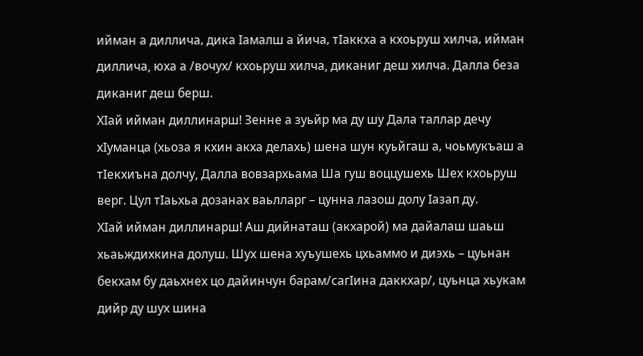ийман а диллича‚ дика Iамалш а йича‚ тIаккха а кхоьруш хилча‚ ийман диллича, юха а /вочух/ кхоьруш хилча, диканиг деш хилча. Далла беза диканиг деш берш.
ХIай ийман диллинарш! Зенне а зуьйр ма ду шу Дала таллар дечу хIуманца (хьоза я кхин акха делахь) шена шун куьйгаш а‚ чоьмукъаш а тIекхиъна долчу, Далла вовзархьама Ша гуш воццушехь Шех кхоьруш верг. Цул тIаьхьа дозанах ваьлларг – цунна лазош долу Iазап ду.
ХIай ийман диллинарш! Аш дийнаташ (акхарой) ма дайалаш шаьш хьаьждихкина долуш. Шух шена хуъушехь цхьаммо и диэхь – цуьнан бекхам бу даьхнех цо дайинчун барам/сагIина даккхар/‚ цуьнца хьукам дийр ду шух шина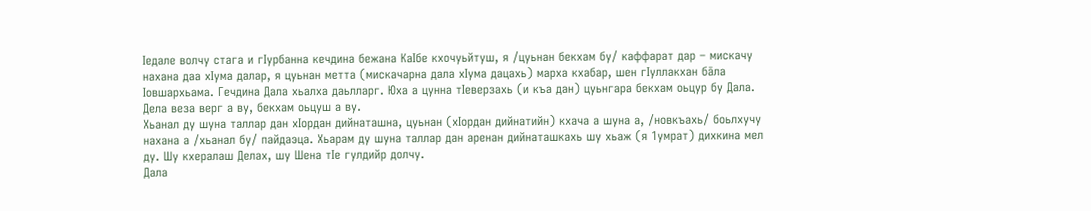Iедале волчу стага и гIурбанна кечдина бежана КаIбе кхочуьйтуш‚ я /цуьнан бекхам бу/ каффарат дар – мискачу нахана даа хIума далар‚ я цуьнан метта (мискачарна дала хIума дацахь) марха кхабар‚ шен гIуллакхан бāла Iовшархьама. Гечдина Дала хьалха даьлларг. Юха а цунна тIеверзахь (и къа дан) цуьнгара бекхам оьцур бу Дала. Дела веза верг а ву‚ бекхам оьцуш а ву.
Хьанал ду шуна таллар дан хIордан дийнаташна‚ цуьнан (хIордан дийнатийн) кхача а шуна а‚ /новкъахь/ боьлхучу нахана а /хьанал бу/ пайдаэца. Хьарам ду шуна таллар дан аренан дийнаташкахь шу хьаж (я 1умрат) дихкина мел ду. Шу кхералаш Делах‚ шу Шена тIе гулдийр долчу.
Дала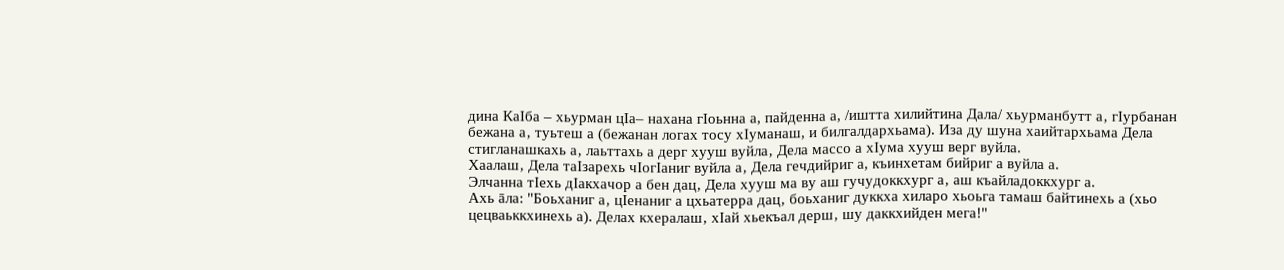дина КаIба – хьурман цIа– нахана гIоьнна а, пайденна а, /иштта хилийтина Дала/ хьурманбутт а‚ гIурбанан бежана а‚ туьтеш а (бежанан логах тосу хIуманаш, и билгалдархьама). Иза ду шуна хаийтархьама Дела стигланашкахь а‚ лаьттахь а дерг хууш вуйла‚ Дела массо а хIума хууш верг вуйла.
Хаалаш‚ Дела таIзарехь чIогIаниг вуйла а‚ Дела гечдийриг а, къинхетам бийриг а вуйла а.
Элчанна тIехь дIакхачор а бен дац‚ Дела хууш ма ву аш гучудоккхург а‚ аш къайладоккхург а.
Ахь āла: "Боьханиг а‚ цIенаниг а цхьатерра дац‚ боьханиг дуккха хиларо хьоьга тамаш байтинехь а (хьо цецваьккхинехь а). Делах кхералаш‚ хIай хьекъал дерш‚ шу даккхийден мега!"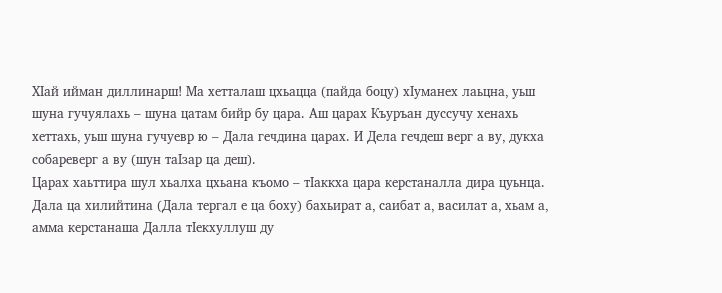ХIай ийман диллинарш! Ма хетталаш цхьацца (пайда боцу) хIуманех лаьцна‚ уьш шуна гучуялахь – шуна цатам бийр бу цара. Аш царах Къуръан дуссучу хенахь хеттахь‚ уьш шуна гучуевр ю – Дала гечдина царах. И Дела гечдеш верг а ву‚ дукха собареверг а ву (шун таIзар ца деш).
Царах хаьттира шул хьалха цхьана къомо – тIаккха цара керстаналла дира цуьнца.
Дала ца хилийтина (Дала тергал е ца боху) бахьират а‚ саибат а‚ василат а‚ хьам а‚ амма керстанаша Далла тIекхуллуш ду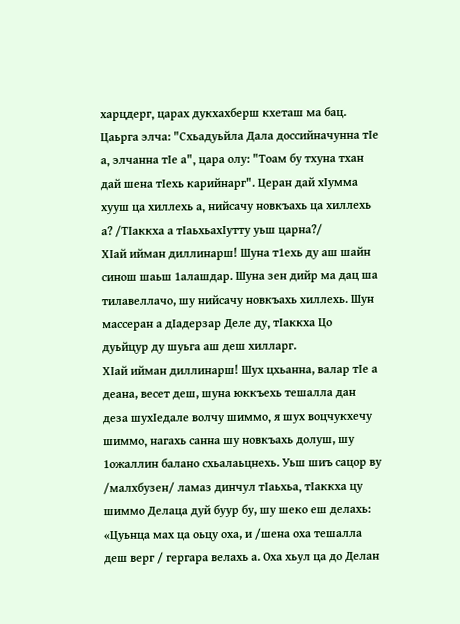харцдерг‚ царах дукхахберш кхеташ ма бац.
Цаьрга элча: "Схьадуьйла Дала доссийначунна тIе а‚ элчанна тIе а"‚ цара олу: "Тоам бу тхуна тхан дай шена тIехь карийнарг". Церан дай хIумма хууш ца хиллехь а‚ нийсачу новкъахь ца хиллехь а? /ТIаккха а тIаьхьахIутту уьш царна?/
ХIай ийман диллинарш! Шуна т1ехь ду аш шайн синош шаьш 1алашдар. Шуна зен дийр ма дац ша тилавеллачо, шу нийсачу новкъахь хиллехь. Шун массеран а дIадерзар Деле ду‚ тIаккха Цо дуьйцур ду шуьга аш деш хилларг.
ХIай ийман диллинарш! Шух цхьанна, валар тIе а деана, весет деш, шуна юккъехь тешалла дан деза шухIедале волчу шиммо‚ я шух воцчукхечу шиммо‚ нагахь санна шу новкъахь долуш, шу 1ожаллин балано схьалаьцнехь. Уьш шиъ сацор ву /малхбузен/ ламаз динчул тIаьхьа‚ тIаккха цу шиммо Делаца дуй буур бу, шу шеко еш делахь: «Цуьнца мах ца оьцу оха, и /шена оха тешалла деш верг / гергара велахь а. Оха хьул ца до Делан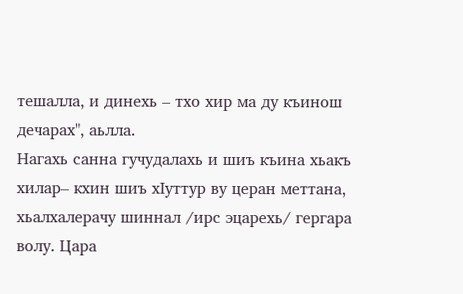тешалла‚ и динехь – тхо хир ма ду къинош дечарах"‚ аьлла.
Нагахь санна гучудалахь и шиъ къина хьакъ хилар– кхин шиъ хIуттур ву церан меттана‚ хьалхалерачу шиннал /ирс эцарехь/ гергара волу. Цара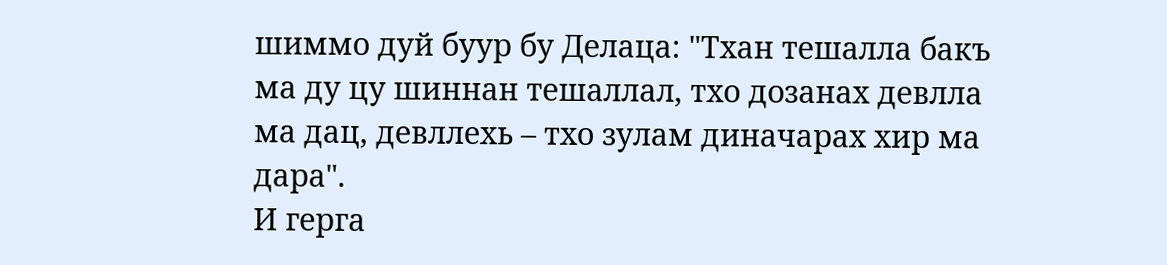шиммо дуй буур бу Делаца: "Тхан тешалла бакъ ма ду цу шиннан тешаллал‚ тхо дозанах девлла ма дац, девллехь – тхо зулам диначарах хир ма дара".
И герга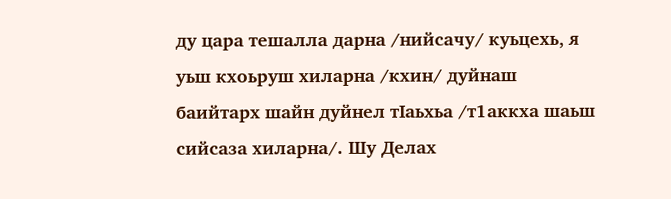ду цара тешалла дарна /нийсачу/ куьцехь‚ я уьш кхоьруш хиларна /кхин/ дуйнаш баийтарх шайн дуйнел тIаьхьа /т1аккха шаьш сийсаза хиларна/. Шу Делах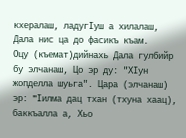кхералаш‚ ладугIуш а хилалаш‚ Дала нис ца до фасикъ къам.
Оцу (къемат)дийнахь Дала гулбийр бу элчанаш‚ Цо эр ду: "ХIун жопделла шуьга". Цара (элчанаш) эр: "Iилма дац тхан (тхуна хаац)‚ баккъалла а, Хьо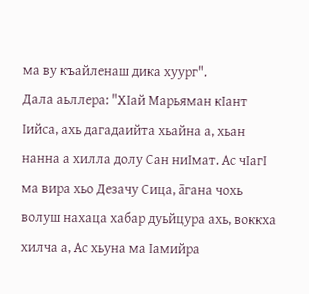ма ву къайленаш дика хуург".
Дала аьллера: "ХIай Марьяман кIант Iийса‚ ахь дагадаийта хьайна а‚ хьан нанна а хилла долу Сан ниIмат. Ас чIагI ма вира хьо Дезачу Сица‚ āгана чохь волуш нахаца хабар дуьйцура ахь‚ воккха хилча а‚ Ас хьуна ма Iамийра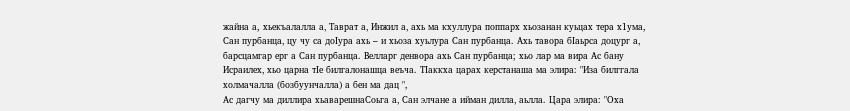жайна а, хьекъалалла а‚ Таврат а‚ Инжил а‚ ахь ма кхуллура поппарх хьозанан куьцах тера х1ума, Сан пурбанца‚ цу чу са доIура ахь – и хьоза хуьлура Сан пурбанца. Ахь тавора бIаьрса доцург а‚ барсцамгар ерг а Сан пурбанца. Велларг денвора ахь Сан пурбанца; хьо лар ма вира Ас бану Исраилех‚ хьо царна тIе билгалонашца веъча. ТIаккха царах керстанаша ма элира: "Иза билггала холмачалла (бозбуунчалла) а бен ма дац ",
Ас дагчу ма диллира хьаварешнаСоьга а‚ Сан элчане а ийман дилла‚ аьлла. Цара элира: "Оха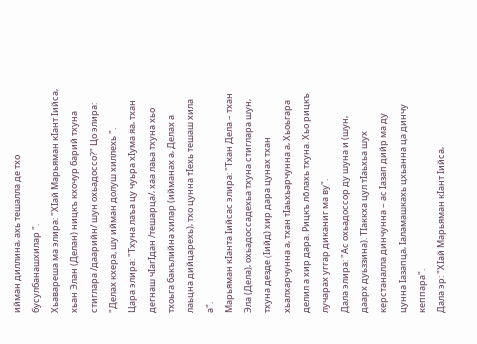ийман диллина‚ ахь тешалла де тхо бусулбанашхилар ".
Хьавареша ма элира: "ХIай Марьяман кIант Iийса‚ хьан Элан (Делан) ницкъ кхочур барий тхуна стиглара /даарийн/ шун охьадоссо?" Цо элира: "Делах кхера, шу ийман долуш хиллехь ".
Цара элира: "Тхуна лаъа цу чуьра хIума яа‚ тхан дегнаш чIагIдан /тешарца/‚ хаа лаьа тхуна хьо тхоьга бакълийна хилар (ийманах а‚ Делах а лаьцна дийцарехь)‚ тхо цунна тIехь тешаш хила а".
Марьяман кIанта Iийсас элира: "Тхан Дела – тхан Эла (Дела)‚ охьадоссадехьа тхуна стиглара шун‚ тхуна дезде (Iийд) хир дара цунах тхан хьалхарчунна а‚ тхан тIаьхьарчунна а‚ Хьоьгара делил а хир дара. Рицкъ лōлахь тхуна. Хьо рицкъ лучарах уггар диканиг ма ву".
Дала элира: "Ас охьадоссор ду шуна и (шун‚ даарх дуьззина). ТIаккха цул тIаьхьа шух керстаналла динчунна – ас Iазап дийр ма ду цунна Iазапца‚ Iаламашкахь цхьанна ца динчу кеппара".
Дала эр: "ХIай Марьяман кIант Iийса‚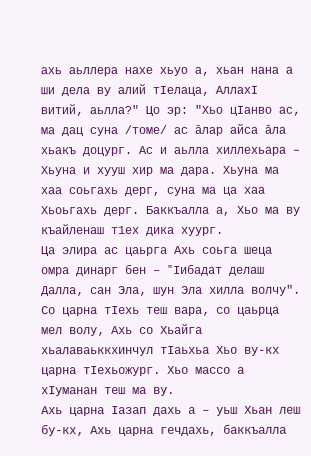ахь аьллера нахе хьуо а‚ хьан нана а ши дела ву алий тIелаца‚ АллахI витий‚ аьлла?" Цо эр: "Хьо цIанво ас‚ ма дац суна /томе/ ас āлар айса āла хьакъ доцург. Ас и аьлла хиллехьара – Хьуна и хууш хир ма дара. Хьуна ма хаа соьгахь дерг, суна ма ца хаа Хьоьгахь дерг. Баккъалла а, Хьо ма ву къайленаш т1ех дика хуург.
Ца элира ас цаьрга Ахь соьга шеца омра динарг бен – "Iибадат делаш Далла‚ сан Эла‚ шун Эла хилла волчу". Со царна тIехь теш вара‚ со цаьрца мел волу‚ Ахь со Хьайга хьалаваьккхинчул тIаьхьа Хьо ву-кх царна тIехьожург. Хьо массо а хIуманан теш ма ву.
Ахь царна Iазап дахь а – уьш Хьан леш бу-кх‚ Ахь царна гечдахь, баккъалла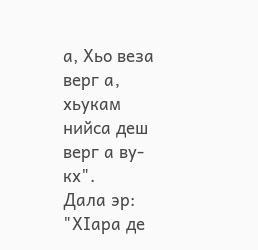а, Хьо веза верг а‚ хьукам нийса деш верг а ву-кх".
Дала эр: "ХIара де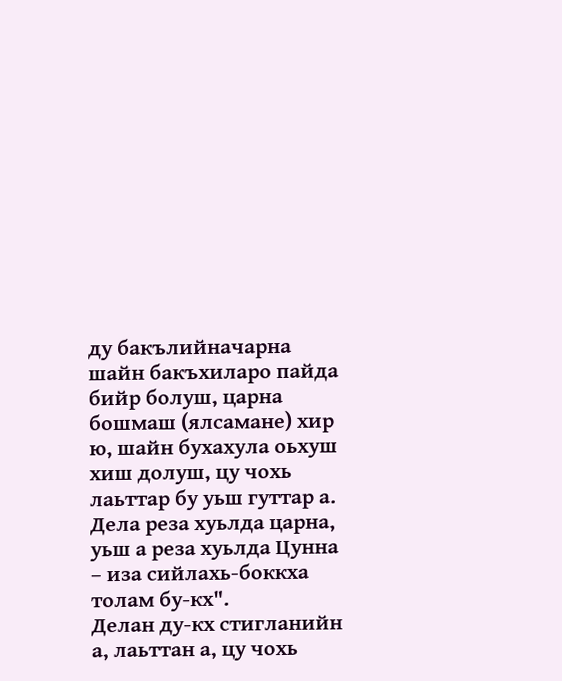ду бакълийначарна шайн бакъхиларо пайда бийр болуш‚ царна бошмаш (ялсамане) хир ю‚ шайн бухахула оьхуш хиш долуш‚ цу чохь лаьттар бу уьш гуттар а. Дела реза хуьлда царна‚ уьш а реза хуьлда Цунна – иза сийлахь-боккха толам бу-кх".
Делан ду-кх стигланийн а‚ лаьттан а‚ цу чохь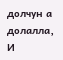долчун а долалла‚ И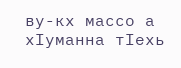ву-кх массо а хIуманна тIехь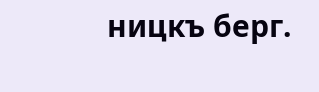ницкъ берг.